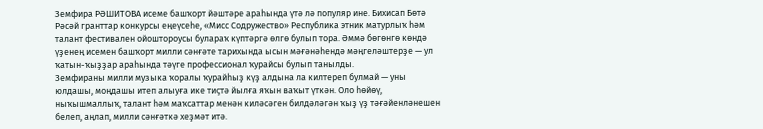Земфира РӘШИТОВА исеме башҡорт йәштәре араһында үтә лә популяр ине. Бихисап Бөтә Рәсәй гранттар конкурсы еңеүсеһе, «Мисс Содружество» Республика этник матурлыҡ һәм талант фестивален ойоштороусы булараҡ күптәргә өлгө булып тора. Әммә бөгөнгө көндә үҙенең исемен башҡорт милли сәнғәте тарихында ысын мәғәнәһендә мәңгеләштерҙе — ул ҡатын-ҡыҙҙар араһында тәүге профессионал ҡурайсы булып танылды.
Земфираны милли музыка ҡоралы ҡурайһыҙ күҙ алдына ла килтереп булмай — уны юлдашы, моңдашы итеп алыуға ике тиҫтә йылға яҡын ваҡыт үткән. Оло һөйөү, ныҡышмаллыҡ, талант һәм маҡсаттар менән киләсәген билдәләгән ҡыҙ үҙ тәғәйенләнешен белеп, аңлап, милли сәнғәткә хеҙмәт итә.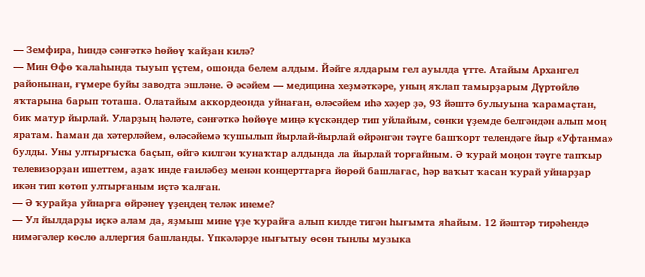— Земфира, һиндә сәнғәткә һөйөү ҡайҙан килә?
— Мин Өфө ҡалаһында тыуып үҫтем, ошонда белем алдым. Йәйге ялдарым гел ауылда үтте. Атайым Архангел районынан, ғүмере буйы заводта эшләне. Ә әсәйем — медицина хеҙмәткәре, уның яҡлап тамырҙарым Дүртөйлө яҡтарына барып тоташа. Олатайым аккордеонда уйнаған, өләсәйем иһә хәҙер ҙә, 93 йәштә булыуына ҡарамаҫтан, бик матур йырлай. Уларҙың һәләте, сәнғәткә һөйөүе миңә күскәндер тип уйлайым, сөнки үҙемде белгәндән алып моң яратам. Һаман да хәтерләйем, өләсәйемә ҡушылып йырлай-йырлай өйрәнгән тәүге башҡорт телендәге йыр «Уфтанма» булды. Уны ултырғысҡа баҫып, өйгә килгән ҡунаҡтар алдында ла йырлай торғайным. Ә ҡурай моңон тәүге тапҡыр телевизорҙан ишеттем, аҙаҡ инде ғаиләбеҙ менән концерттарға йөрөй башлағас, һәр ваҡыт ҡасан ҡурай уйнарҙар икән тип көтөп ултырғаным иҫтә ҡалған.
— Ә ҡурайҙа уйнарға өйрәнеү үҙеңдең теләк инеме?
— Ул йылдарҙы иҫкә алам да, яҙмыш мине үҙе ҡурайға алып килде тигән һығымта яһайым. 12 йәштәр тирәһендә нимәгәлер көслө аллергия башланды. Үпкәләрҙе нығытыу өсөн тынлы музыка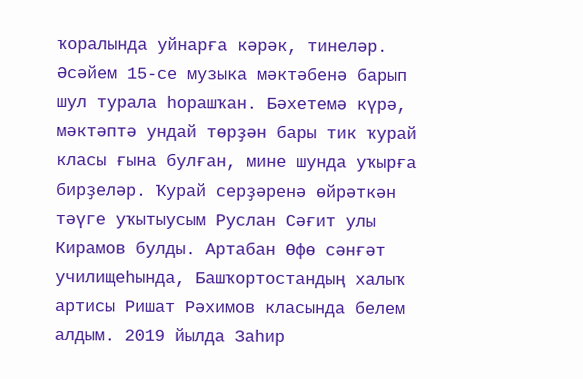ҡоралында уйнарға кәрәк, тинеләр. Әсәйем 15-се музыка мәктәбенә барып шул турала һорашҡан. Бәхетемә күрә, мәктәптә ундай төрҙән бары тик ҡурай класы ғына булған, мине шунда уҡырға бирҙеләр. Ҡурай серҙәренә өйрәткән тәүге уҡытыусым Руслан Сәғит улы Кирамов булды. Артабан Өфө сәнғәт училищеһында, Башҡортостандың халыҡ артисы Ришат Рәхимов класында белем алдым. 2019 йылда Заһир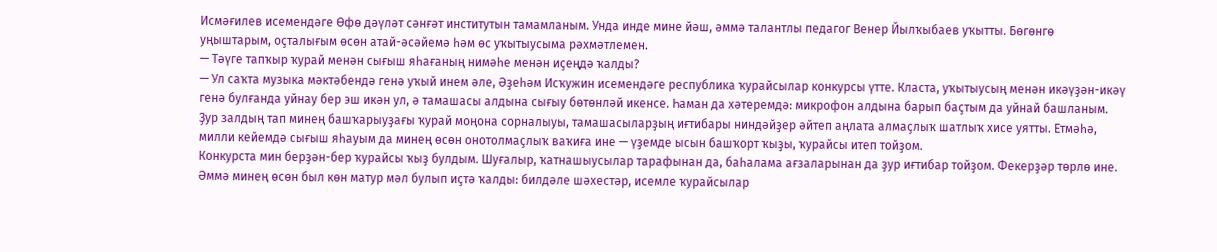Исмәғилев исемендәге Өфө дәүләт сәнғәт институтын тамамланым. Унда инде мине йәш, әммә талантлы педагог Венер Йылҡыбаев уҡытты. Бөгөнгө уңыштарым, оҫталығым өсөн атай-әсәйемә һәм өс уҡытыусыма рәхмәтлемен.
— Тәүге тапҡыр ҡурай менән сығыш яһағаның нимәһе менән иҫеңдә ҡалды?
— Ул саҡта музыка мәктәбендә генә уҡый инем әле, Әҙеһәм Исҡужин исемендәге республика ҡурайсылар конкурсы үтте. Класта, уҡытыусың менән икәүҙән-икәү генә булғанда уйнау бер эш икән ул, ә тамашасы алдына сығыу бөтөнләй икенсе. Һаман да хәтеремдә: микрофон алдына барып баҫтым да уйнай башланым. Ҙур залдың тап минең башҡарыуҙағы ҡурай моңона сорналыуы, тамашасыларҙың иғтибары ниндәйҙер әйтеп аңлата алмаҫлыҡ шатлыҡ хисе уятты. Етмәһә, милли кейемдә сығыш яһауым да минең өсөн онотолмаҫлыҡ ваҡиға ине — үҙемде ысын башҡорт ҡыҙы, ҡурайсы итеп тойҙом.
Конкурста мин берҙән-бер ҡурайсы ҡыҙ булдым. Шуғалыр, ҡатнашыусылар тарафынан да, баһалама ағзаларынан да ҙур иғтибар тойҙом. Фекерҙәр төрлө ине. Әммә минең өсөн был көн матур мәл булып иҫтә ҡалды: билдәле шәхестәр, исемле ҡурайсылар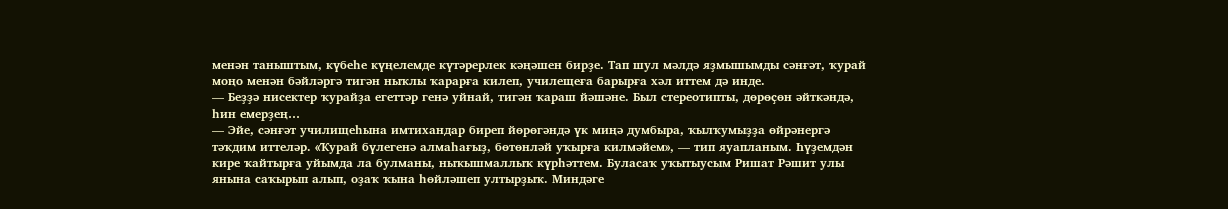менән таныштым, күбеһе күңелемде күтәрерлек кәңәшен бирҙе. Тап шул мәлдә яҙмышымды сәнғәт, ҡурай моңо менән бәйләргә тигән ныҡлы ҡарарға килеп, училещеға барырға хәл иттем дә инде.
— Беҙҙә нисектер ҡурайҙа егеттәр генә уйнай, тигән ҡараш йәшәне. Был стереотипты, дөрөҫөн әйткәндә, һин емерҙең…
— Эйе, сәнғәт училищеһына имтихандар биреп йөрөгәндә үк миңә думбыра, ҡылҡумыҙҙа өйрәнергә тәҡдим иттеләр. «Ҡурай бүлегенә алмаһағыҙ, бөтөнләй уҡырға килмәйем», — тип яуапланым. Һүҙемдән кире ҡайтырға уйымда ла булманы, ныҡышмаллыҡ күрһәттем. Буласаҡ уҡытыусым Ришат Рәшит улы янына саҡырып алып, оҙаҡ ҡына һөйләшеп ултырҙыҡ. Миндәге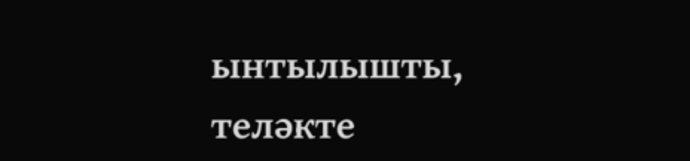ынтылышты, теләкте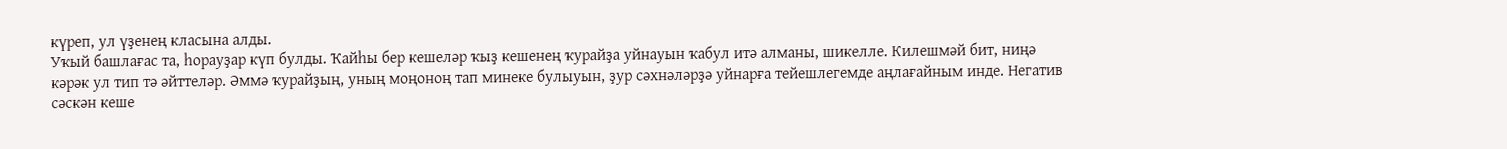күреп, ул үҙенең класына алды.
Уҡый башлағас та, һорауҙар күп булды. Ҡайһы бер кешеләр ҡыҙ кешенең ҡурайҙа уйнауын ҡабул итә алманы, шикелле. Килешмәй бит, ниңә кәрәк ул тип тә әйттеләр. Әммә ҡурайҙың, уның моңоноң тап минеке булыуын, ҙур сәхнәләрҙә уйнарға тейешлегемде аңлағайным инде. Негатив сәскән кеше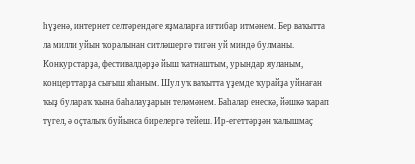һүҙенә, интернет селтәрендәге яҙмаларға иғтибар итмәнем. Бер ваҡытта ла милли уйын ҡоралынан ситләшергә тигән уй миндә булманы. Конкурстарҙа, фестивалдәрҙә йыш ҡатнаштым, урындар яуланым, концерттарҙа сығыш яһаным. Шул уҡ ваҡытта үҙемде ҡурайҙа уйнаған ҡыҙ булараҡ ҡына баһалауҙарын теләмәнем. Баһалар енескә, йәшкә ҡарап түгел, ә оҫталыҡ буйынса бирелергә тейеш. Ир-егеттәрҙән ҡалышмаҫ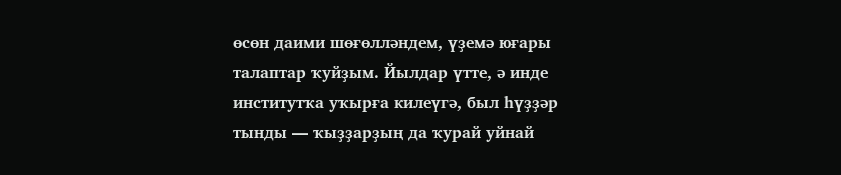өсөн даими шөғөлләндем, үҙемә юғары талаптар ҡуйҙым. Йылдар үтте, ә инде институтҡа уҡырға килеүгә, был һүҙҙәр тынды — ҡыҙҙарҙың да ҡурай уйнай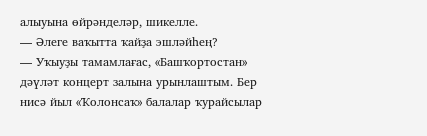алыуына өйрәнделәр, шикелле.
— Әлеге ваҡытта ҡайҙа эшләйһең?
— Уҡыуҙы тамамлағас, «Башҡортостан» дәүләт концерт залына урынлаштым. Бер нисә йыл «Ҡолонсаҡ» балалар ҡурайсылар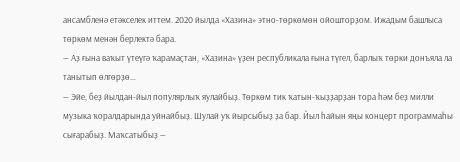ансамбленә етәкселек иттем. 2020 йылда «Хазина» этно-төркөмөн ойошторҙом. Ижадым башлыса төркөм менән берлектә бара.
— Аҙ ғына ваҡыт үтеүгә ҡарамаҫтан, «Хазина» үҙен республикала ғына түгел, барлыҡ төрки донъяла ла танытып өлгөрҙө…
— Эйе, беҙ йылдан-йыл популярлыҡ яулайбыҙ. Төркөм тик ҡатын-ҡыҙҙарҙан тора һәм беҙ милли музыка ҡоралдарында уйнайбыҙ. Шулай уҡ йырсыбыҙ ҙа бар. Йыл һайын яңы концерт программаһы сығарабыҙ. Маҡсатыбыҙ —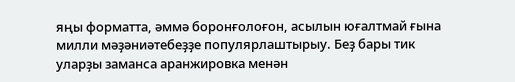яңы форматта, әммә боронғолоғон, асылын юғалтмай ғына милли мәҙәниәтебеҙҙе популярлаштырыу. Беҙ бары тик уларҙы заманса аранжировка менән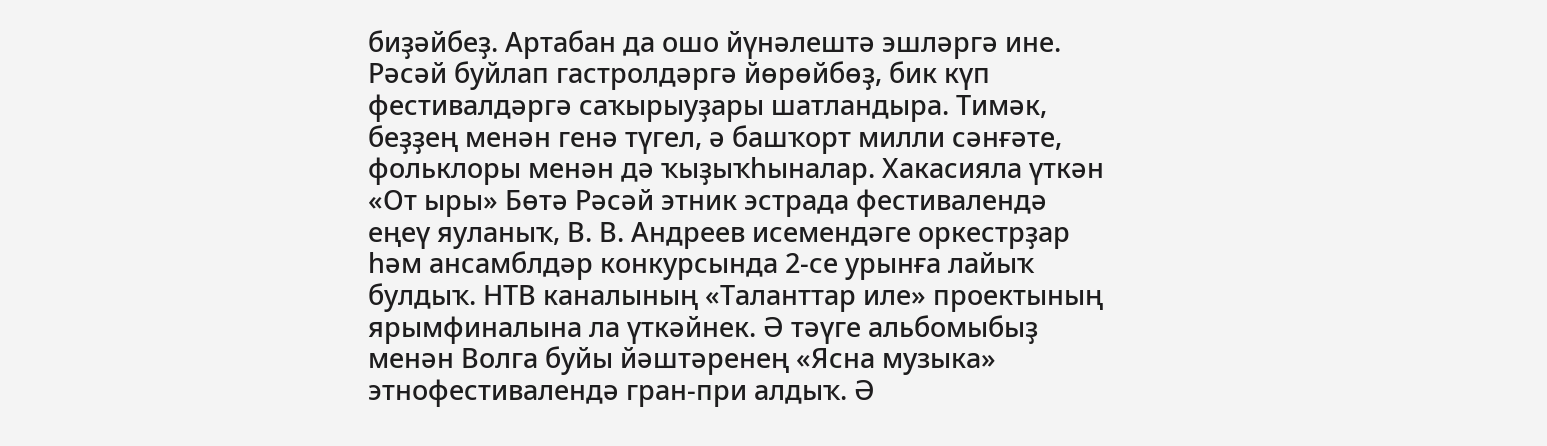биҙәйбеҙ. Артабан да ошо йүнәлештә эшләргә ине. Рәсәй буйлап гастролдәргә йөрөйбөҙ, бик күп фестивалдәргә саҡырыуҙары шатландыра. Тимәк, беҙҙең менән генә түгел, ә башҡорт милли сәнғәте, фольклоры менән дә ҡыҙыҡһыналар. Хакасияла үткән «От ыры» Бөтә Рәсәй этник эстрада фестивалендә еңеү яуланыҡ, В. В. Андреев исемендәге оркестрҙар һәм ансамблдәр конкурсында 2-се урынға лайыҡ булдыҡ. НТВ каналының «Таланттар иле» проектының ярымфиналына ла үткәйнек. Ә тәүге альбомыбыҙ менән Волга буйы йәштәренең «Ясна музыка» этнофестивалендә гран-при алдыҡ. Ә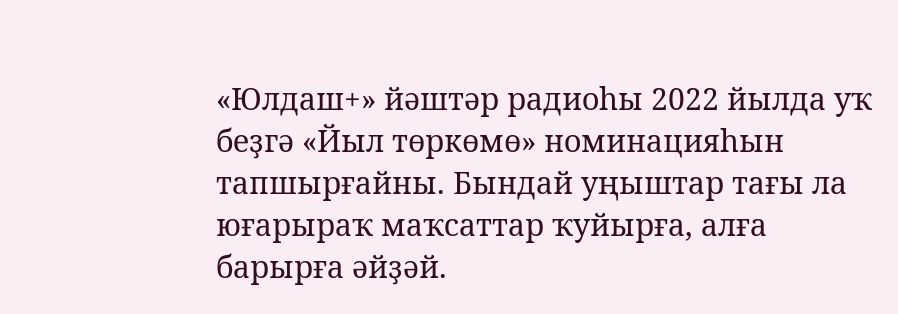«Юлдаш+» йәштәр радиоһы 2022 йылда уҡ беҙгә «Йыл төркөмө» номинацияһын тапшырғайны. Бындай уңыштар тағы ла юғарыраҡ маҡсаттар ҡуйырға, алға барырға әйҙәй.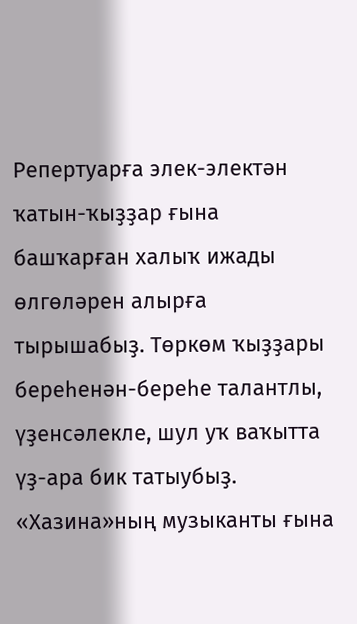Репертуарға элек-электән ҡатын-ҡыҙҙар ғына башҡарған халыҡ ижады өлгөләрен алырға тырышабыҙ. Төркөм ҡыҙҙары береһенән-береһе талантлы, үҙенсәлекле, шул уҡ ваҡытта үҙ-ара бик татыубыҙ. «Хазина»ның музыканты ғына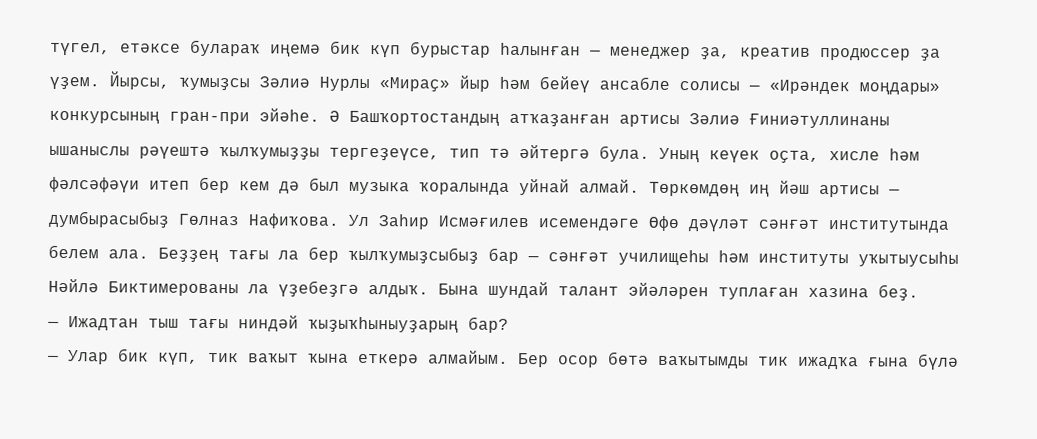түгел, етәксе булараҡ иңемә бик күп бурыстар һалынған — менеджер ҙа, креатив продюссер ҙа үҙем. Йырсы, ҡумыҙсы Зәлиә Нурлы «Мираҫ» йыр һәм бейеү ансабле солисы — «Ирәндек моңдары» конкурсының гран-при эйәһе. Ә Башҡортостандың атҡаҙанған артисы Зәлиә Ғиниәтуллинаны ышаныслы рәүештә ҡылҡумыҙҙы тергеҙеүсе, тип тә әйтергә була. Уның кеүек оҫта, хисле һәм фәлсәфәүи итеп бер кем дә был музыка ҡоралында уйнай алмай. Төркөмдөң иң йәш артисы — думбырасыбыҙ Гөлназ Нафиҡова. Ул Заһир Исмәғилев исемендәге Өфө дәүләт сәнғәт институтында белем ала. Беҙҙең тағы ла бер ҡылҡумыҙсыбыҙ бар — сәнғәт училищеһы һәм институты уҡытыусыһы Нәйлә Биктимерованы ла үҙебеҙгә алдыҡ. Бына шундай талант эйәләрен туплаған хазина беҙ.
— Ижадтан тыш тағы ниндәй ҡыҙыҡһыныуҙарың бар?
— Улар бик күп, тик ваҡыт ҡына еткерә алмайым. Бер осор бөтә ваҡытымды тик ижадҡа ғына бүлә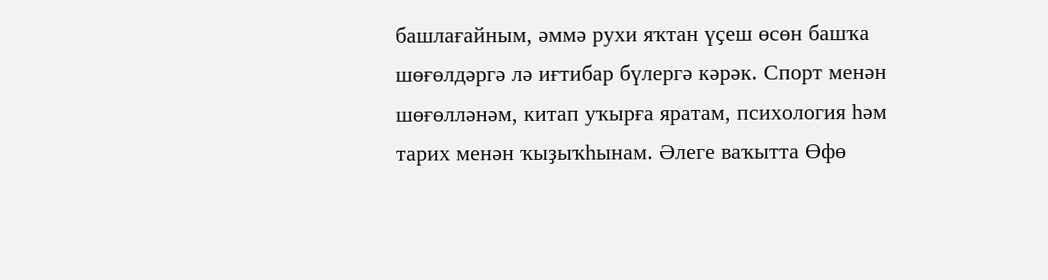башлағайным, әммә рухи яҡтан үҫеш өсөн башҡа шөғөлдәргә лә иғтибар бүлергә кәрәк. Спорт менән шөғөлләнәм, китап уҡырға яратам, психология һәм тарих менән ҡыҙыҡһынам. Әлеге ваҡытта Өфө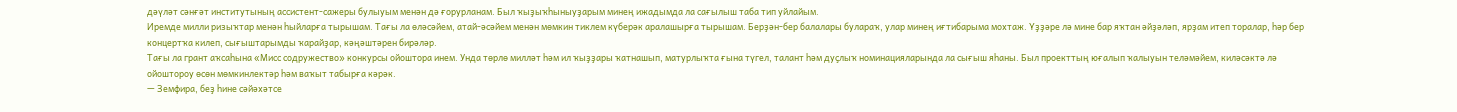дәүләт сәнғәт институтының ассистент-сажеры булыуым менән дә ғорурланам. Был ҡыҙыҡһыныуҙарым минең ижадымда ла сағылыш таба тип уйлайым.
Иремде милли ризыҡтар менән һыйларға тырышам. Тағы ла өләсәйем, атай-әсәйем менән мөмкин тиклем күберәк аралашырға тырышам. Берҙән-бер балалары булараҡ, улар минең иғтибарыма мохтаж. Үҙҙәре лә мине бар яҡтан әйҙәләп, ярҙам итеп торалар, һәр бер концертҡа килеп, сығыштарымды ҡарайҙар, кәңәштәрен бирәләр.
Тағы ла грант аҡсаһына «Мисс содружество» конкурсы ойоштора инем. Унда төрлө милләт һәм ил ҡыҙҙары ҡатнашып, матурлыҡта ғына түгел, талант һәм дуҫлыҡ номинацияларында ла сығыш яһаны. Был проекттың юғалып ҡалыуын теләмәйем, киләсәктә лә ойоштороу өсөн мөмкинлектәр һәм ваҡыт табырға кәрәк.
— Земфира, беҙ һине сәйәхәтсе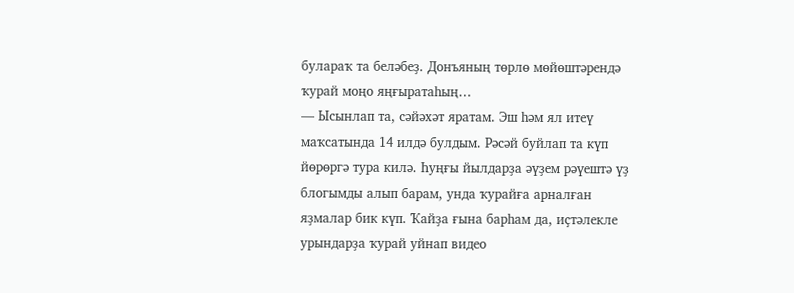булараҡ та беләбеҙ. Донъяның төрлө мөйөштәрендә ҡурай моңо яңғыратаһың…
— Ысынлап та, сәйәхәт яратам. Эш һәм ял итеү маҡсатында 14 илдә булдым. Рәсәй буйлап та күп йөрөргә тура килә. Һуңғы йылдарҙа әүҙем рәүештә үҙ блогымды алып барам, унда ҡурайға арналған яҙмалар бик күп. Ҡайҙа ғына барһам да, иҫтәлекле урындарҙа ҡурай уйнап видео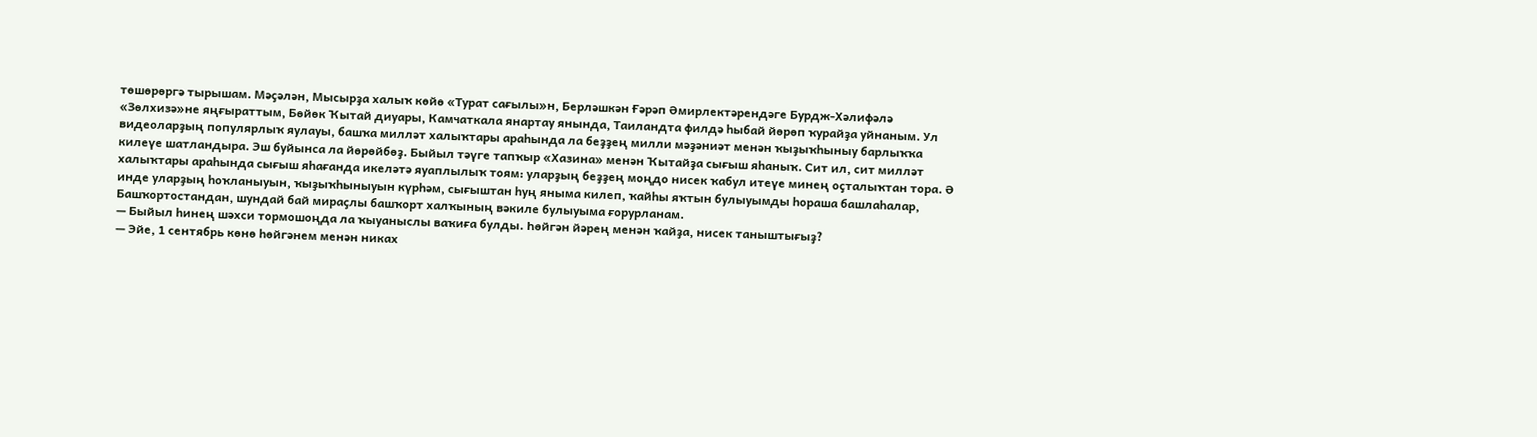төшөрөргә тырышам. Мәҫәлән, Мысырҙа халыҡ көйө «Турат сағылы»н, Берләшкән Ғәрәп Әмирлектәрендәге Бурдж-Хәлифәлә «Зөлхизә»не яңғыраттым, Бөйөк Ҡытай диуары, Камчаткала янартау янында, Таиландта филдә һыбай йөрөп ҡурайҙа уйнаным. Ул видеоларҙың популярлыҡ яулауы, башҡа милләт халыҡтары араһында ла беҙҙең милли мәҙәниәт менән ҡыҙыҡһыныу барлыҡҡа килеүе шатландыра. Эш буйынса ла йөрөйбөҙ. Быйыл тәүге тапҡыр «Хазина» менән Ҡытайҙа сығыш яһаныҡ. Сит ил, сит милләт халыҡтары араһында сығыш яһағанда икеләтә яуаплылыҡ тоям: уларҙың беҙҙең моңдо нисек ҡабул итеүе минең оҫталыҡтан тора. Ә инде уларҙың һоҡланыуын, ҡыҙыҡһыныуын күрһәм, сығыштан һуң яныма килеп, ҡайһы яҡтын булыуымды һораша башлаһалар, Башҡортостандан, шундай бай мираҫлы башҡорт халҡының вәкиле булыуыма ғорурланам.
— Быйыл һинең шәхси тормошоңда ла ҡыуаныслы ваҡиға булды. Һөйгән йәрең менән ҡайҙа, нисек таныштығыҙ?
— Эйе, 1 сентябрь көнө һөйгәнем менән никах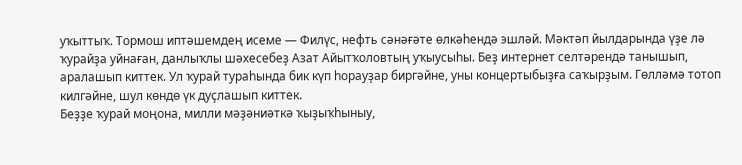уҡыттыҡ. Тормош иптәшемдең исеме — Филүс, нефть сәнәғәте өлкәһендә эшләй. Мәктәп йылдарында үҙе лә ҡурайҙа уйнаған, данлыҡлы шәхесебеҙ Азат Айытҡоловтың уҡыусыһы. Беҙ интернет селтәрендә танышып, аралашып киттек. Ул ҡурай тураһында бик күп һорауҙар биргәйне, уны концертыбыҙға саҡырҙым. Гөлләмә тотоп килгәйне, шул көндө үк дуҫлашып киттек.
Беҙҙе ҡурай моңона, милли мәҙәниәткә ҡыҙыҡһыныу,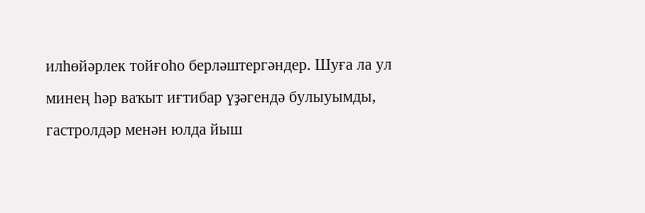илһөйәрлек тойғоһо берләштергәндер. Шуға ла ул минең һәр ваҡыт иғтибар үҙәгендә булыуымды, гастролдәр менән юлда йыш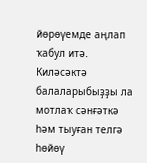йөрөүемде аңлап ҡабул итә. Киләсәктә балаларыбыҙҙы ла мотлаҡ сәнғәткә һәм тыуған телгә һөйөү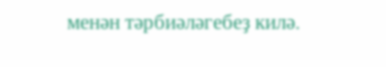менән тәрбиәләгебеҙ килә.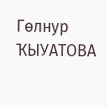Гөлнур ҠЫУАТОВА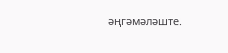әңгәмәләште.